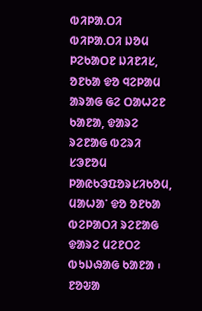ᱵᱤᱞᱟ.ᱛᱤ
ᱵᱤᱞᱟᱹᱛᱤ ᱡᱚᱢ ᱞᱮᱠᱟᱛᱱ ᱡᱤᱱᱤᱥ, ᱚᱱᱠᱟ ᱫᱚ ᱧᱮᱞᱟᱢ ᱟᱨᱟᱜ ᱜᱮ ᱛᱟᱦᱮᱱ ᱠᱟᱱᱟ, ᱫᱟᱨᱮ ᱨᱮᱱᱟᱜ ᱵᱮᱨᱤ ᱥᱳᱱᱚᱢ ᱞᱟᱭᱠᱳᱯᱚᱨᱥᱤᱠᱚᱢ, ᱢᱟᱦᱟᱸ ᱫᱚ ᱚᱱᱠᱟ ᱵᱮᱞᱟᱛᱤ ᱨᱮᱱᱟᱜ ᱫᱟᱨᱮ ᱢᱮᱱᱛᱮ ᱵᱩᱡᱷᱟᱜ ᱠᱟᱱᱟ ᱾ ᱱᱚᱶᱟ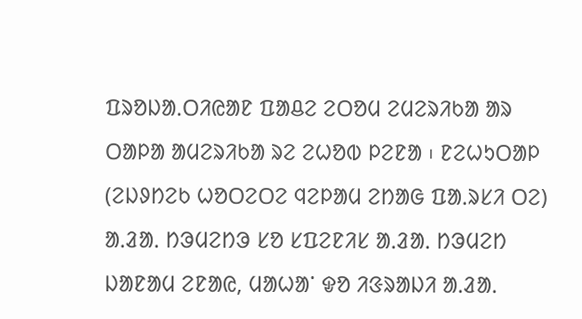ᱯᱨᱚᱡᱟᱹᱛᱤᱭᱟᱱ ᱯᱟᱪᱮ ᱮᱛᱚᱢ ᱮᱢᱮᱨᱤᱠᱟ ᱟᱨ ᱛᱟᱞᱟ ᱟᱢᱮᱨᱤᱠᱟ ᱨᱮ ᱮᱦᱚᱵ ᱞᱮᱱᱟ ᱾ ᱱᱮᱦᱩᱛᱟᱞ (ᱮᱡᱽᱴᱮᱠ ᱦᱚᱛᱮᱛᱮ ᱧᱮᱞᱟᱢ ᱮᱴᱟᱜ ᱯᱟᱹᱨᱥᱤ ᱛᱮ) ᱟᱹᱲᱟᱹ ᱴᱳᱢᱮᱴᱳ ᱥᱚ ᱥᱯᱮᱱᱤᱥ ᱟᱹᱲᱟᱹ ᱴᱳᱢᱮᱴ ᱡᱟᱱᱟᱢ ᱮᱱᱟᱭ, ᱢᱟᱦᱟᱸ ᱫᱚ ᱤᱝᱨᱟᱡᱤ ᱟᱹᱲᱟᱹ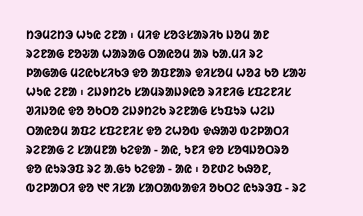ᱴᱳᱢᱮᱴᱳ ᱦᱩᱭ ᱮᱱᱟ ᱾ ᱢᱤᱫ ᱥᱚᱝᱥᱟᱨᱤᱠ ᱡᱚᱢ ᱟᱱ ᱨᱮᱱᱟᱜ ᱱᱚᱶᱟ ᱦᱟᱨᱟᱜ ᱛᱟᱭᱚᱢ ᱟᱨ ᱠᱟᱹᱢᱤ ᱨᱮ ᱞᱟᱜᱟᱜ ᱢᱮᱭᱠᱥᱤᱠᱳ ᱫᱚ ᱟᱯᱱᱟᱨ ᱫᱤᱥᱚᱢ ᱦᱚᱲ ᱠᱚ ᱥᱟᱶ ᱦᱩᱭ ᱮᱱᱟ ᱾ ᱮᱡᱽᱴᱮᱠ ᱥᱟᱢᱨᱟᱡᱽᱭᱚ ᱨᱤᱱᱤᱜ ᱥᱯᱮᱱᱤᱥ ᱣᱤᱡᱚᱭ ᱫᱚ ᱚᱠᱛᱚ ᱮᱡᱽᱴᱮᱠ ᱨᱮᱱᱟᱜ ᱥᱩᱯᱩᱨ ᱦᱮᱡ ᱛᱟᱭᱚᱢ ᱟᱯᱮ ᱥᱯᱮᱱᱤᱥ ᱫᱚ ᱮᱦᱚᱵ ᱫᱷᱟᱣ ᱵᱮᱞᱟᱛᱤ ᱨᱮᱱᱟᱜ ᱮ ᱥᱟᱢᱱᱟ ᱠᱮᱫᱟ - ᱟᱭ, ᱩᱱᱤ ᱫᱚ ᱥᱚᱧᱡᱚᱛᱨᱚ ᱫᱚ ᱭᱩᱨᱳᱯ ᱨᱮ ᱟᱹᱜᱩ ᱠᱮᱫᱟ - ᱟᱭ ᱾ ᱚᱱᱰᱮ ᱠᱷᱚᱱ, ᱵᱮᱞᱟᱛᱤ ᱫᱚ ᱑᱖ ᱤᱥᱟ ᱥᱟᱛᱟᱵᱟᱫᱤ ᱚᱠᱛᱮ ᱭᱩᱨᱳᱯ - ᱨᱮ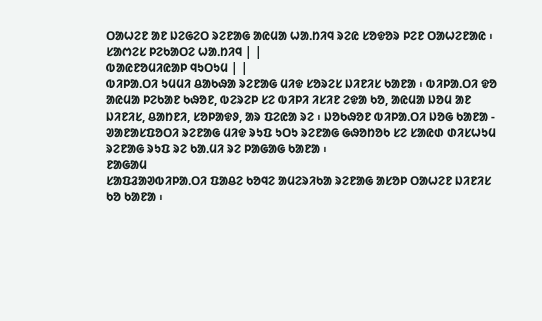ᱛᱟᱦᱮᱱ ᱟᱱ ᱡᱮᱜᱮᱛ ᱨᱮᱱᱟᱜ ᱟᱭᱢᱟ ᱦᱟᱹᱴᱤᱧ ᱨᱮᱭ ᱥᱚᱫᱚᱨ ᱞᱮᱱ ᱛᱟᱦᱮᱱᱟᱭ ᱾
ᱥᱟᱬᱮᱥ ᱞᱮᱠᱟᱛᱮ ᱦᱟᱹᱴᱤᱧ | |
ᱵᱟᱭᱱᱚᱢᱤᱭᱟᱞ ᱧᱩᱛᱩᱢ | |
ᱵᱤᱞᱟᱹᱛᱤ ᱩᱢᱢᱤ ᱪᱟᱠᱷᱟ ᱨᱮᱱᱟᱜ ᱢᱤᱫ ᱥᱚᱨᱮᱥ ᱡᱤᱱᱤᱥ ᱠᱟᱱᱟ ᱾ ᱵᱤᱞᱟᱹᱛᱤ ᱫᱚ ᱟᱭᱢᱟ ᱞᱮᱠᱟᱱ ᱠᱷᱚᱱ, ᱵᱮᱨᱮᱞ ᱥᱮ ᱵᱤᱞᱤ ᱤᱥᱤᱱ ᱮᱫᱟ ᱠᱚ, ᱟᱭᱢᱟ ᱡᱚᱢ ᱟᱱ ᱡᱤᱱᱤᱥ, ᱪᱟᱴᱱᱤ, ᱥᱚᱞᱟᱫᱽ, ᱟᱨ ᱯᱮᱭᱟ ᱨᱮ ᱾ ᱡᱚᱠᱷᱚᱱ ᱵᱤᱞᱟᱹᱛᱤ ᱡᱚᱜ ᱠᱟᱱᱟ - ᱣᱟᱱᱟᱥᱯᱚᱛᱤ ᱨᱮᱱᱟᱜ ᱢᱤᱫ ᱨᱩᱯ ᱩᱛᱩ ᱨᱮᱱᱟᱜ ᱜᱷᱚᱴᱚᱠ ᱥᱮ ᱥᱟᱭᱰ ᱰᱤᱥᱦᱩᱢ ᱨᱮᱱᱟᱜ ᱨᱩᱯ ᱨᱮ ᱠᱟᱹᱢᱤ ᱨᱮ ᱞᱟᱜᱟᱜ ᱠᱟᱱᱟ ᱾
ᱱᱟᱜᱟᱢ
ᱥᱟᱯᱲᱟᱣᱵᱤᱞᱟᱹᱛᱤ ᱯᱟᱪᱮ ᱠᱚᱧᱮ ᱟᱢᱮᱨᱤᱠᱟ ᱨᱮᱱᱟᱜ ᱟᱥᱚᱞ ᱛᱟᱦᱮᱱ ᱡᱤᱱᱤᱥ ᱠᱚ ᱠᱟᱱᱟ ᱾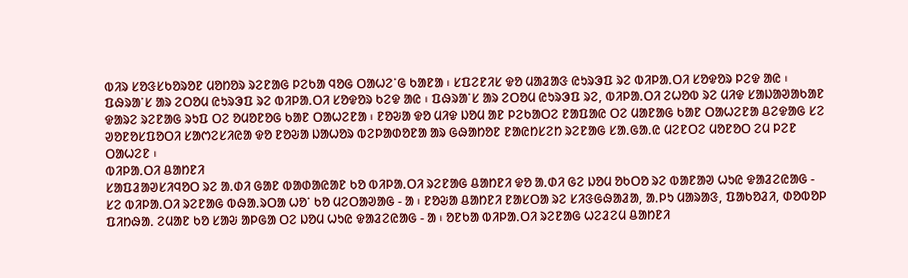ᱵᱤᱨ ᱥᱚᱝᱥᱠᱚᱨᱚᱱ ᱢᱚᱴᱚᱨ ᱨᱮᱱᱟᱜ ᱞᱮᱠᱟ ᱧᱚᱜ ᱛᱟᱦᱮᱸᱜ ᱠᱟᱱᱟ ᱾ ᱥᱯᱮᱱᱤᱥ ᱫᱚ ᱢᱟᱲᱟᱝ ᱭᱩᱨᱳᱯ ᱨᱮ ᱵᱤᱞᱟᱹᱛᱤ ᱥᱚᱫᱚᱨ ᱞᱮᱫ ᱟᱭ ᱾ ᱯᱷᱨᱟᱸᱥ ᱟᱨ ᱮᱛᱚᱢ ᱭᱩᱨᱳᱯ ᱨᱮ ᱵᱤᱞᱟᱹᱛᱤ ᱥᱚᱫᱚᱨ ᱠᱮᱫ ᱟᱭ ᱾ ᱯᱷᱨᱟᱸᱥ ᱟᱨ ᱮᱛᱚᱢ ᱭᱩᱨᱳᱯ ᱨᱮ, ᱵᱤᱞᱟᱹᱛᱤ ᱮᱦᱚᱵ ᱨᱮ ᱢᱤᱫ ᱥᱟᱡᱟᱣᱟᱠᱟᱱ ᱫᱟᱨᱮ ᱨᱮᱱᱟᱜ ᱨᱩᱯ ᱛᱮ ᱚᱢᱚᱱᱚᱜ ᱠᱟᱱ ᱛᱟᱦᱮᱱᱟ ᱾ ᱱᱚᱶᱟ ᱫᱚ ᱢᱤᱫ ᱡᱚᱢ ᱟᱱ ᱞᱮᱠᱟᱛᱮ ᱱᱟᱯᱟᱭ ᱛᱮ ᱢᱟᱱᱟᱜ ᱠᱟᱱ ᱛᱟᱦᱮᱱᱟ ᱪᱮᱫᱟᱜ ᱥᱮ ᱣᱚᱱᱚᱥᱯᱚᱛᱤ ᱥᱟᱬᱮᱥᱤᱭᱟ ᱫᱚ ᱱᱚᱶᱟ ᱡᱟᱦᱚᱨ ᱵᱮᱞᱟᱰᱚᱱᱟ ᱟᱨ ᱜᱷᱟᱴᱚᱱ ᱱᱟᱭᱴᱥᱮᱴ ᱨᱮᱱᱟᱜ ᱥᱟᱹᱜᱟᱹᱭ ᱢᱮᱱᱛᱮ ᱢᱚᱱᱚᱛ ᱮᱢ ᱞᱮᱱ ᱛᱟᱦᱮᱱ ᱾
ᱵᱤᱞᱟᱹᱛᱤ ᱪᱟᱴᱱᱤ
ᱥᱟᱯᱲᱟᱣᱥᱤᱧᱚᱛ ᱨᱮ ᱟᱹᱰᱤ ᱜᱟᱱ ᱵᱟᱰᱟᱭᱟᱱ ᱠᱚ ᱵᱤᱞᱟᱹᱛᱤ ᱨᱮᱱᱟᱜ ᱪᱟᱴᱱᱤ ᱫᱚ ᱟᱹᱰᱤ ᱜᱮ ᱡᱚᱢ ᱚᱠᱛᱚ ᱨᱮ ᱵᱟᱱᱟᱣ ᱦᱩᱭ ᱫᱟᱲᱮᱭᱟᱜ - ᱥᱮ ᱵᱤᱞᱟᱹᱛᱤ ᱨᱮᱱᱟᱜ ᱵᱷᱟᱹᱨᱛᱟ ᱦᱚᱸ ᱠᱚ ᱢᱮᱛᱟᱣᱟᱜ - ᱟ ᱾ ᱱᱚᱶᱟ ᱪᱟᱴᱱᱤ ᱱᱟᱥᱛᱟ ᱨᱮ ᱥᱤᱝᱜᱷᱟᱲᱟ, ᱟᱹᱞᱩ ᱢᱟᱨᱟᱝ, ᱯᱟᱠᱚᱲᱤ, ᱰᱚᱵᱚᱞ ᱯᱤᱴᱷᱟᱹ ᱮᱢᱟᱱ ᱠᱚ ᱥᱟᱶ ᱟᱞᱜᱟ ᱛᱮ ᱡᱚᱢ ᱦᱩᱭ ᱫᱟᱲᱮᱭᱟᱜ - ᱟ ᱾ ᱚᱱᱠᱟ ᱵᱤᱞᱟᱹᱛᱤ ᱨᱮᱱᱟᱜ ᱦᱮᱲᱮᱢ ᱪᱟᱴᱱᱤ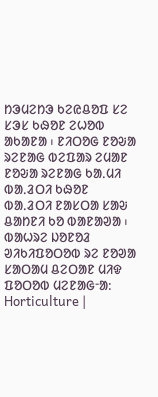ᱴᱳᱢᱮᱴᱳ ᱠᱮᱭᱪᱚᱯ ᱥᱮ ᱥᱳᱥ ᱠᱷᱚᱱ ᱮᱦᱚᱵ ᱟᱠᱟᱱᱟ ᱾ ᱱᱤᱛᱚᱜ ᱱᱚᱶᱟ ᱨᱮᱱᱟᱜ ᱵᱮᱯᱟᱨ ᱮᱢᱟᱱ ᱱᱚᱶᱟ ᱨᱮᱱᱟᱜ ᱠᱟᱹᱢᱤ ᱵᱟᱹᱲᱛᱤ ᱠᱷᱚᱱ ᱵᱟᱹᱲᱛᱤ ᱱᱟᱥᱛᱟ ᱥᱟᱶ ᱪᱟᱴᱱᱤ ᱠᱚ ᱵᱟᱱᱟᱣᱟ ᱾
ᱵᱟᱦᱨᱮ ᱡᱚᱱᱚᱲ
ᱣᱤᱠᱤᱯᱚᱛᱚᱵ ᱨᱮ ᱱᱚᱣᱟ ᱥᱟᱛᱟᱢ ᱪᱮᱛᱟᱱ ᱢᱤᱫ ᱯᱚᱛᱚᱵ ᱢᱮᱱᱟᱜᱼᱟ: Horticulture |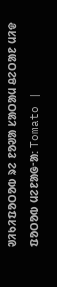ᱣᱤᱠᱤᱯᱚᱛᱚᱵ ᱨᱮ ᱱᱚᱣᱟ ᱥᱟᱛᱟᱢ ᱪᱮᱛᱟᱱ ᱢᱤᱫ ᱯᱚᱛᱚᱵ ᱢᱮᱱᱟᱜᱼᱟ: Tomato |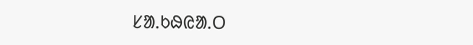ᱥᱟᱹᱠᱷᱭᱟᱹᱛ